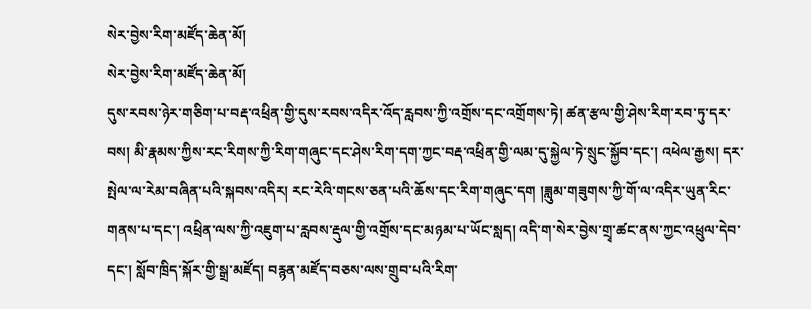སེར་བྱེས་རིག་མཛོད་ཆེན་མོ།
སེར་བྱེས་རིག་མཛོད་ཆེན་མོ།
དུས་རབས་ཉེར་གཅིག་པ་བརྡ་འཕྲིན་གྱི་དུས་རབས་འདིར་འོད་རླབས་ཀྱི་འགྲོས་དང་འགྲོགས་ཏེ། ཚན་རྩལ་གྱི་ཤེས་རིག་རབ་ཏུ་དར་བས། མི་རྣམས་ཀྱིས་རང་རིགས་ཀྱི་རིག་གཞུང་དང་ཤེས་རིག་དག་ཀྱང་བརྡ་འཕྲིན་གྱི་ལམ་དུ་སྐྱེལ་ཏེ་སྲུང་སྐྱོབ་དང་། འཕེལ་རྒྱས། དར་སྤེལ་ལ་རེམ་བཞིན་པའི་སྐབས་འདིར། རང་རེའི་གངས་ཅན་པའི་ཆོས་དང་རིག་གཞུང་དག །ཟླུམ་གཟུགས་ཀྱི་གོ་ལ་འདིར་ཡུན་རིང་གནས་པ་དང་། འཕྲིན་ལས་ཀྱི་འཇུག་པ་རླབས་རྡུལ་གྱི་འགྲོས་དང་མཉམ་པ་ཡོང་སླད། འདི་ག་སེར་བྱེས་གྲྭ་ཚང་ནས་ཀྱང་འཕྲུལ་དེབ་དང་། སློབ་ཁྲིད་སྐོར་གྱི་སྒྲ་མཛོད། བརྙན་མཛོད་བཅས་ལས་གྲུབ་པའི་རིག་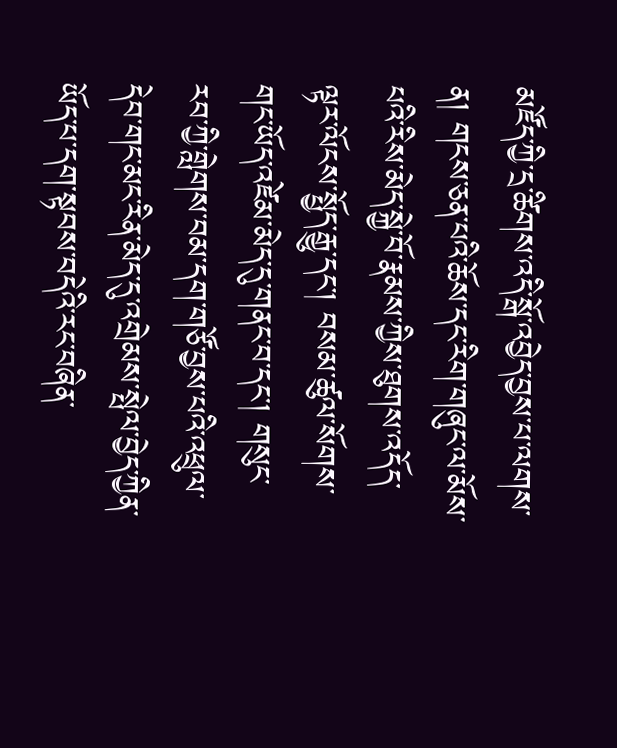མཛོད་ཀྱི་དྲ་ཚིགས་འདི་སྒོ་འབྱེད་བྱས་པ་ལགས་ན། གངས་ཅན་པའི་ཆོས་དང་རིག་གཞུང་ལ་མོས་པའི་རིས་མེད་སྐྱེ་བོ་རྣམས་ཀྱིས་ཐུགས་འདོད་ལྟར་ལོངས་སྤྱོད་རྒྱུ་དང་། བསམ་ཚུལ་སོགས་གང་ཡོད་འཛེམ་མེད་དུ་གནང་བ་དང་། གསུང་རབ་ཀྱི་གླེགས་བམ་དག་གཙོ་བྱས་པའི་འཕྲུལ་དེབ་གང་མང་རིན་མེད་དུ་འགྲེམས་སྤེལ་བྱེད་ཀྱིན་ཡོད་པ་དག་སྟབས་བདེའི་རང་བཞིན་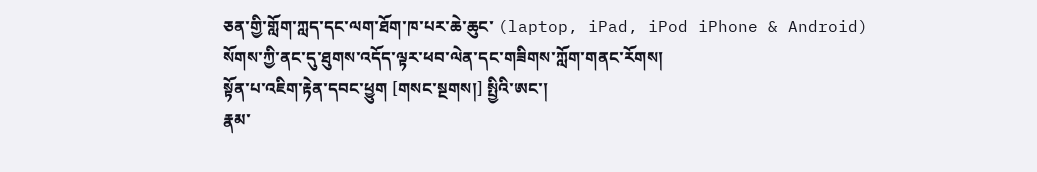ཅན་གྱི་གློག་ཀླད་དང་ལག་ཐོག་ཁ་པར་ཆེ་ཆུང་ (laptop, iPad, iPod iPhone & Android) སོགས་ཀྱི་ནང་དུ་ཐུགས་འདོད་ལྟར་ཕབ་ལེན་དང་གཟིགས་ཀློག་གནང་རོགས།
སྟོན་པ་འཇིག་རྟེན་དབང་ཕྱུག [གསང་སྔགས།] སྤྱིའི་ཨང་།
རྣམ་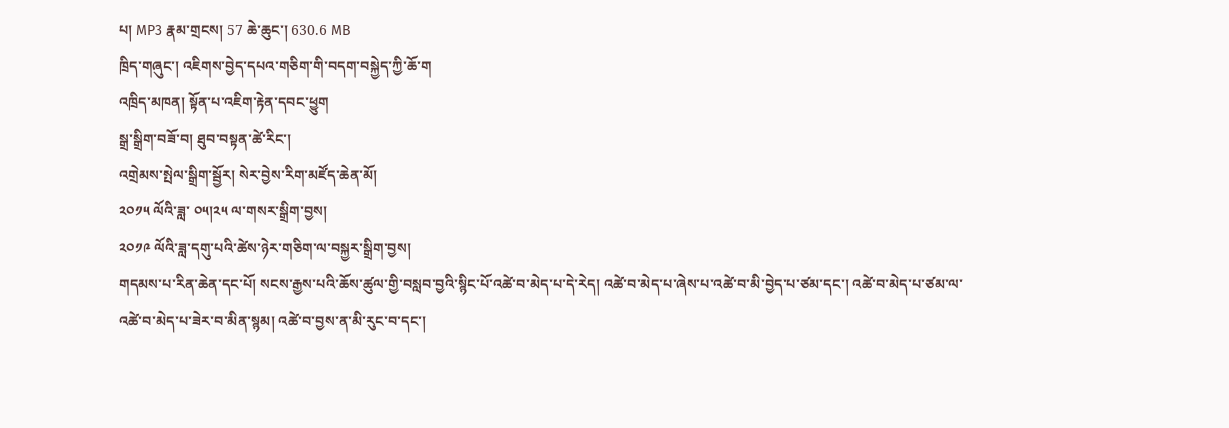པ། MP3 རྣམ་གྲངས། 57 ཆེ་ཆུང་། 630.6 MB
ཁྲིད་གཞུང་། འཇིགས་བྱེད་དཔའ་གཅིག་གི་བདག་བསྐྱེད་ཀྱི་ཆོ་ག
འཁྲིད་མཁན། སྟོན་པ་འཇིག་རྟེན་དབང་ཕྱུག
སྒྲ་སྒྲིག་བཟོ་བ། ཐུབ་བསྟན་ཚེ་རིང་།
འགྲེམས་སྤེལ་སྒྲིག་སྦྱོར། སེར་བྱེས་རིག་མཛོད་ཆེན་མོ།
༢༠༡༥ ལོའི་ཟླ་ ༠༥།༢༥ ལ་གསར་སྒྲིག་བྱས།
༢༠༡༩ ལོའི་ཟླ་དགུ་པའི་ཚེས་ཉེར་གཅིག་ལ་བསྐྱར་སྒྲིག་བྱས།
གདམས་པ་རིན་ཆེན་དང་པོ། སངས་རྒྱས་པའི་ཆོས་ཚུལ་གྱི་བསླབ་བྱའི་སྙིང་པོ་འཚེ་བ་མེད་པ་དེ་རེད། འཚེ་བ་མེད་པ་ཞེས་པ་འཚེ་བ་མི་བྱེད་པ་ཙམ་དང་། འཚེ་བ་མེད་པ་ཙམ་ལ་འཚེ་བ་མེད་པ་ཟེར་བ་མིན་སྙམ། འཚེ་བ་བྱས་ན་མི་རུང་བ་དང་།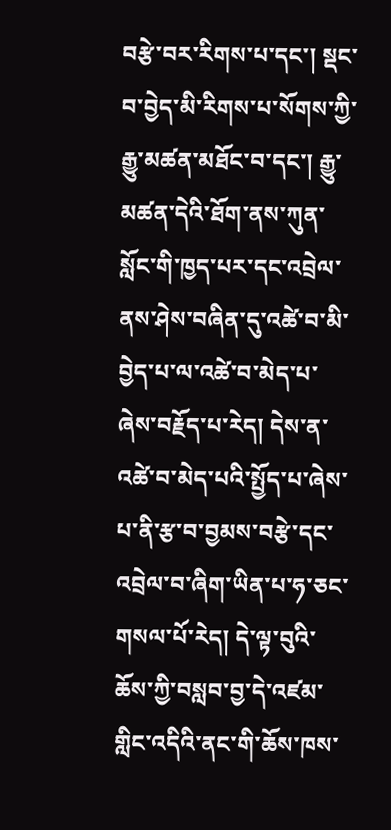བརྩེ་བར་རིགས་པ་དང་། སྡང་བ་བྱེད་མི་རིགས་པ་སོགས་ཀྱི་རྒྱུ་མཚན་མཐོང་བ་དང་། རྒྱུ་མཚན་དེའི་ཐོག་ནས་ཀུན་སློང་གི་ཁྱད་པར་དང་འབྲེལ་ནས་ཤེས་བཞིན་དུ་འཚེ་བ་མི་བྱེད་པ་ལ་འཚེ་བ་མེད་པ་ཞེས་བརྗོད་པ་རེད། དེས་ན་འཚེ་བ་མེད་པའི་སྤྱོད་པ་ཞེས་པ་ནི་རྩ་བ་བྱམས་བརྩེ་དང་འབྲེལ་བ་ཞིག་ཡིན་པ་ཧ་ཅང་གསལ་པོ་རེད། དེ་ལྟ་བུའི་ཆོས་ཀྱི་བསླབ་བྱ་དེ་འཛམ་གླིང་འདིའི་ནང་གི་ཆོས་ཁས་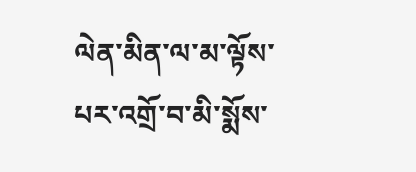ལེན་མིན་ལ་མ་ལྟོས་པར་འགྲོ་བ་མི་སྨོས་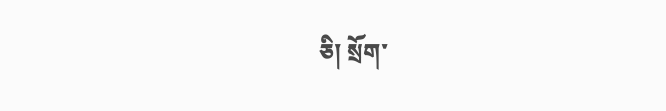ཅི། སྲོག་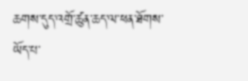ཆགས་དུད་འགྲོ་ཚུན་ཆད་ལ་ཕན་ཐོགས་ཡོད་པ་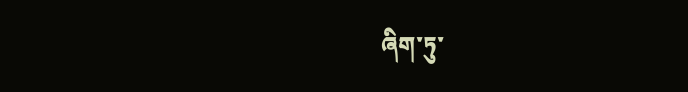ཞིག་ཏུ་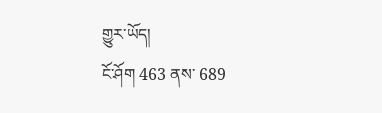གྱུར་ཡོད།
ངོ་ཤོག 463 ནས་ 689